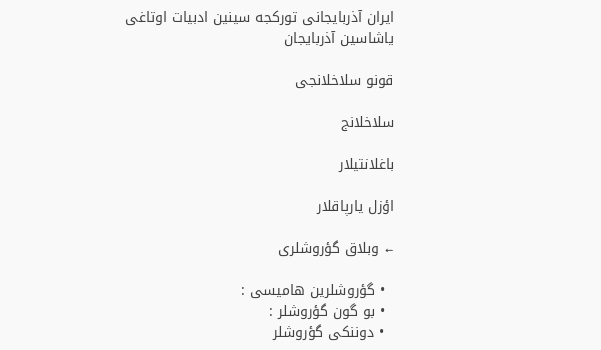ایران آذربایجانی تورکجه سینین ادبیات اوتاغی
یاشاسین آذربایجان

قونو سلاخلانجی

سلاخلانج

باغلانتیلار

اؤزل یارپاقلار‌

← وبلاق گؤروشلری

  • گؤروشلرین هامیسی :
  • بو گون گؤروشلر :
  • دوننکی گؤروشلر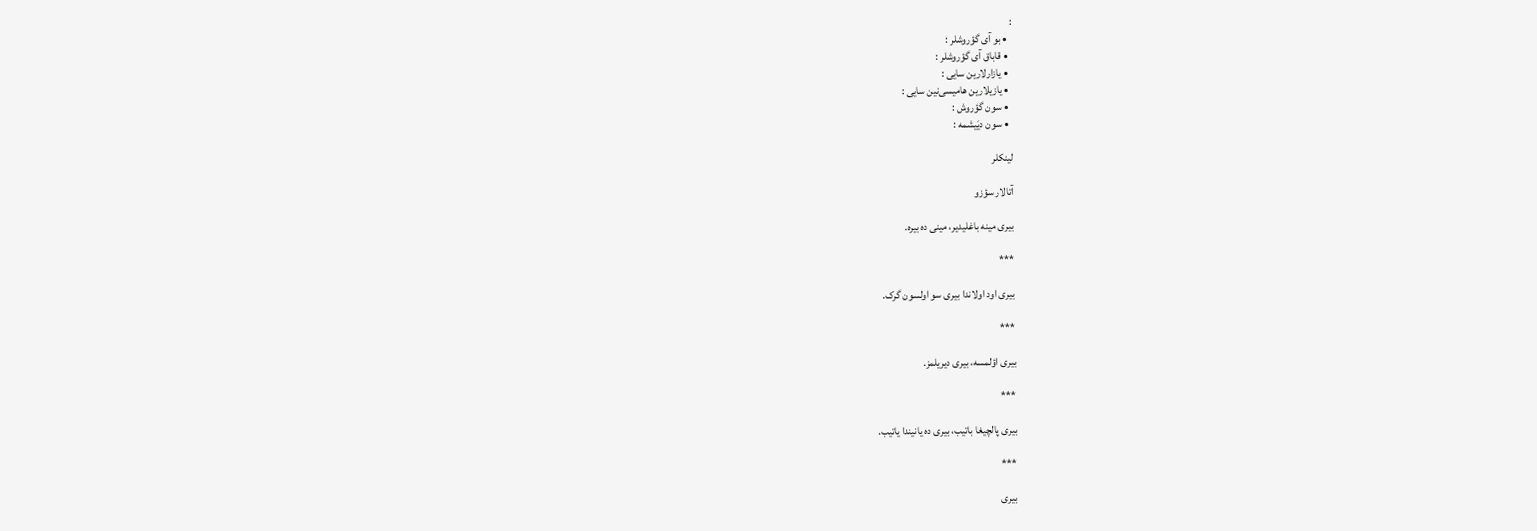:
  • بو آی گؤروشلر :
  • قاباق آی گؤرو‌شلر :
  • یازارلارین سایی :
  • یازیلارین هامیسی‌نین سایی :
  • سون گؤروش :
  • سون دیَیشمه :

لینکلر‌

آتالار سؤزو

بیری مینه باغلیدیر، مینی ده بیره.

***

بیری اود اولاندا بیری سو اولسون گرک.

***

بیری اؤلمسه، بیری دیریلمز.

***

بیری پالچیغا باتیب، بیری ده یانیندا یاتیب.

***

بیری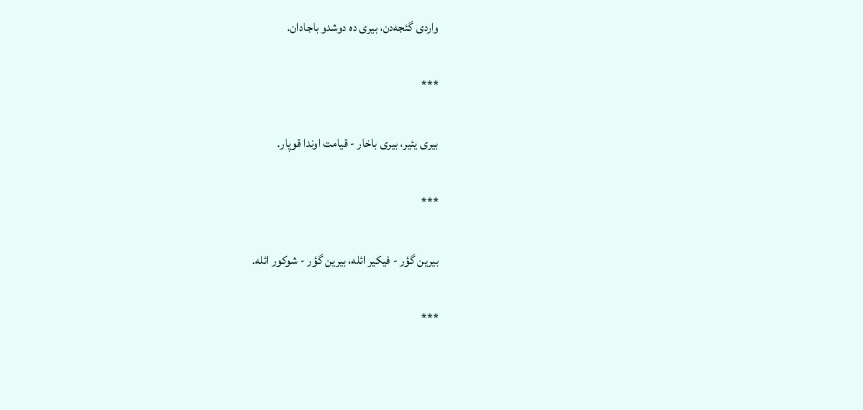واردی گئجه‌دن، بیری ده دوشدو باجادان.

***

بیری یئیر، بیری باخار - قیامت اوندا قوپار.

***

بیرین گؤر - فیکیر ائله، بیرین گؤر - شوکور ائله.

***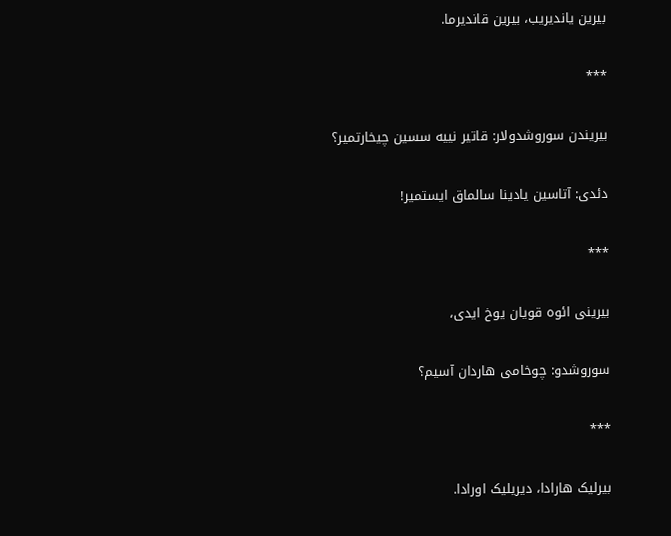بیرین یاندیریب، بیرین قاندیرما.

***

بیریندن سوروشدولار: قاتیر نییه سسین چیخارتمیر؟

دئدی: آتاسین یادینا سالماق ایستمیر!

***

بیرینی ائوه قویان یوخ ایدی،

سوروشدو: چوخامی هاردان آسیم؟

***

بیرلیک هارادا، دیریلیک اورادا.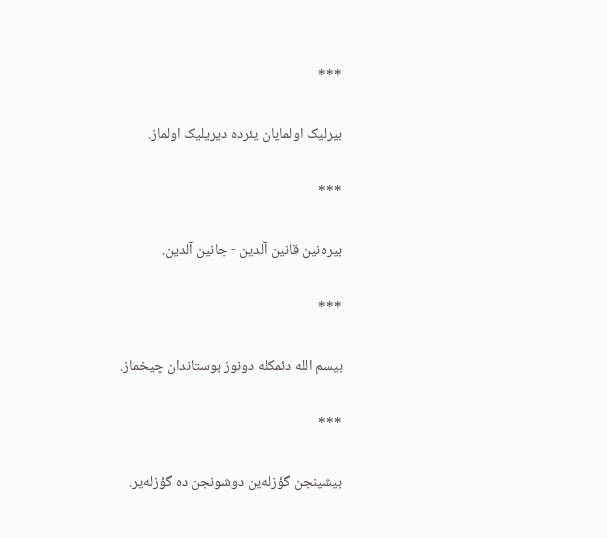***

بیرلیک اولمایان یئرده دیریلیک اولماز.

***

بیره‌نین قانین آلدین - جانین آلدین.

***

بیسم الله دئمکله دونوز بوستاندان چیخماز.

***

بیشینجن گؤزله‌ین دوشونجن ده گؤزله‌یر.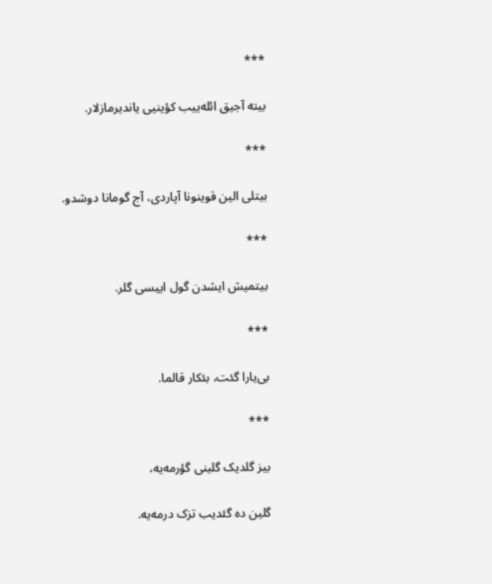***

بیته آجیق ائله‌ییب کؤینیی یاندیرمازلار.

***

بیتلی الین قوینونا آپاردی، آج گومانا دوشدو.

***

بیتمیش ایشدن گول اییسی گلر.

***

بی‌یارا گئت، بئکار قالما.

***

بیز گلدیک گلینی گؤرمه‌یه،

گلین ده گئدیب تزک درمه‌یه.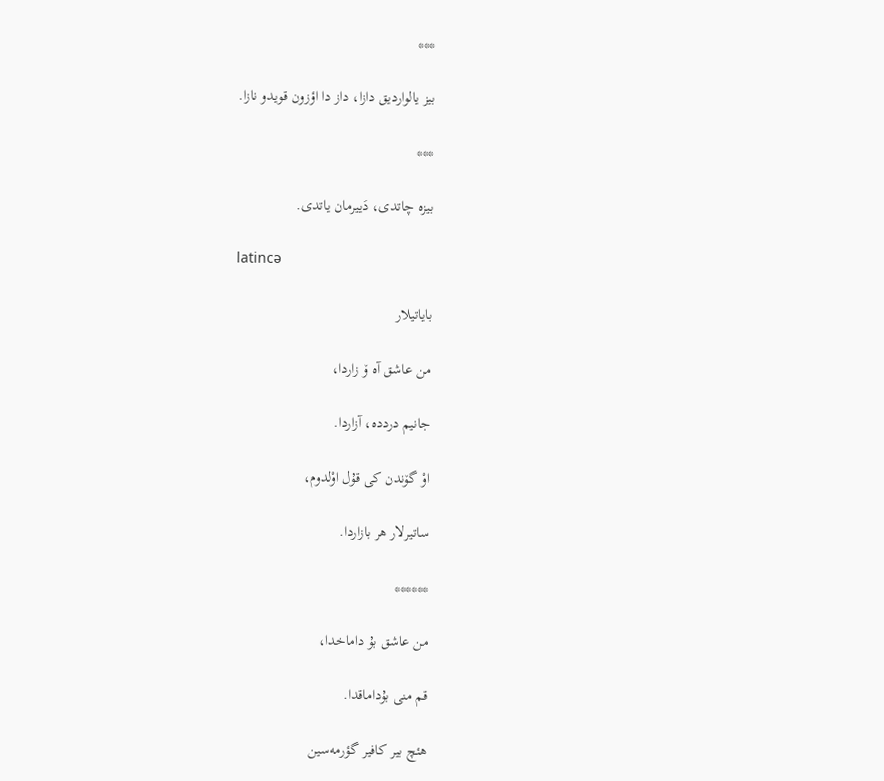***

بیز یالواردیق دازا، داز دا اؤزون قویدو نازا.

***

بیزه چاتدی، دَ‌ییرمان یاتدی.

latincə

بایاتیلار

من عاشق آه ۆ زاردا،

جانیم دردده، آزاردا.

اوْ گۆندن کی قۇل اوْلدوم،

ساتیرلار هر بازاردا.

******

من عاشق بۇ داماخدا،

قم منی بۇداماقدا.

هئچ بیر کافیر گؤرمه‌سین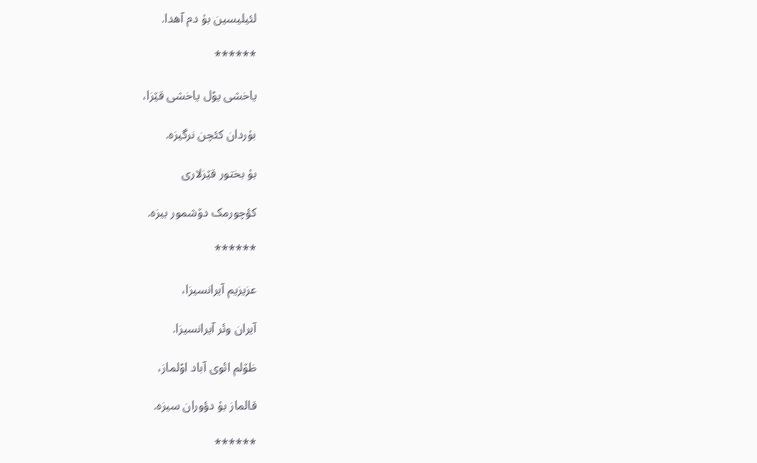لئیلیسین بۇ دم آهدا.

******

یاخشی یوْل یاخشی قێزا،

بۇردان کئچن نرگیزه.

بۇ بختور قێزلاری

کؤچورمک دۆشمور بیزه.

******

عزیزیم آیرانسیزا،

آیران وئر آیرانسیزا.

ظۆلم ائوی آباد اوْلماز،

قالماز بۇ دؤوران سیزه.

******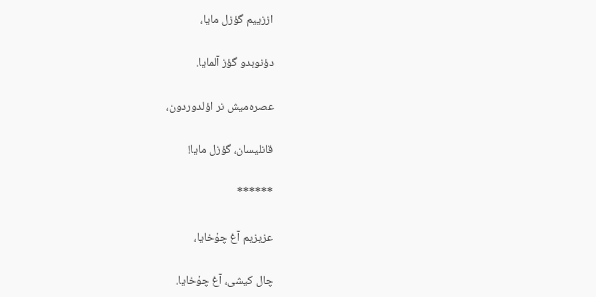اززییم گؤزل مایا،

دؤنوبدو گؤز آلمایا.

عصره‌میش نر اؤلدوردون،

قانلیسان، گؤزل مایا!

******

عزیزیم آغ چۇخایا،

چال کیشی، آغ چۇخایا.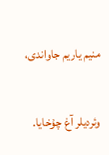منیم یاریم جاواندی،

وئردیلر آغ چۇخایا.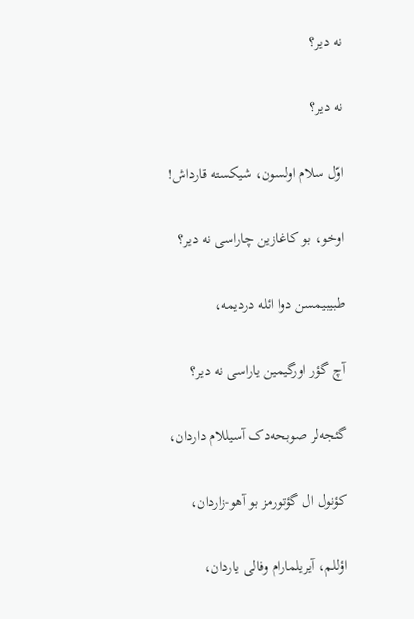نه دیر؟

نه دیر؟

اوّل سلام اولسون، شیکسته قارداش!

اوخو، بو کاغازین چاراسی نه دیر؟

طبیبیمسن دوا ائله دردیمه،

آچ گؤر اورگیمین یاراسی نه دیر؟

گئجه‌لر صوبحه‌دک آسیللام داردان،

کؤنول ال گؤتورمز بو آهو-زاردان،

اؤللم، آیریلمارام وفالی یاردان،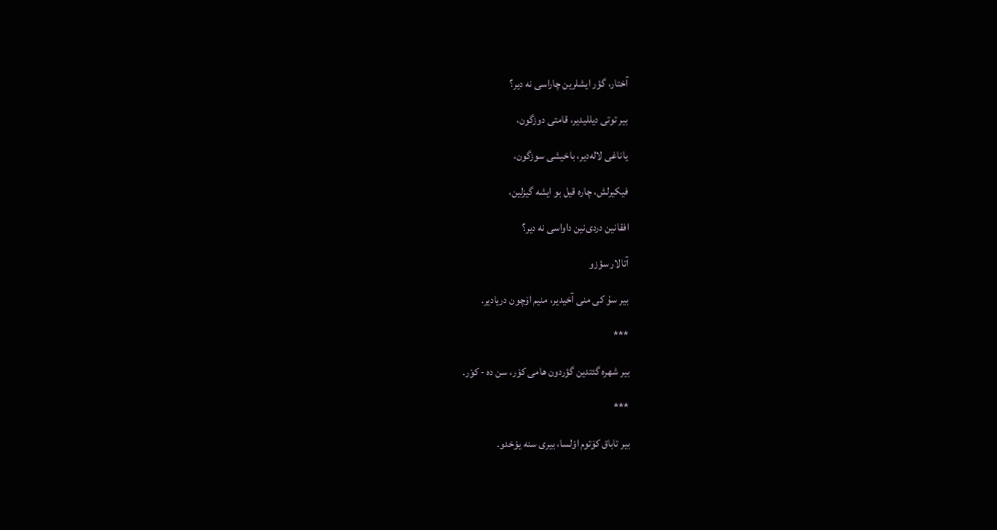آختار، گؤر ایشلرین چاراسی نه دیر؟

بیر توتی دیللیدیر، قامتی دوزگون،

یاناغی لاله‌دیر، باخیشی سوزگون،

فیکیرلش، چاره قیل بو ایشه گیزلین،

افقانین دردی‌نین داواسی نه دیر؟

آتالار سؤزو

بیر سۇ کی منی آخیدیر، منیم اۆچون دریادیر.

***

بیر شهره گئتدین گؤردون هامی کوْر، سن ده - کوْر.

***

بیر تاباق کۆتوم اوْلسا، بیری سنه یوْخدو.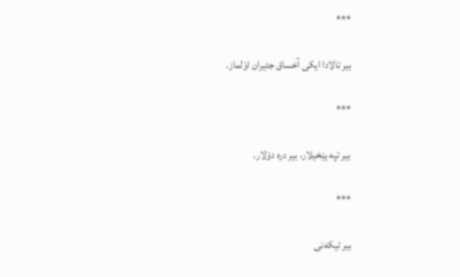***

بیر تالادا ایکی آخساق جئیران اوْلماز.

***

بیر تپه یێخیلار، بیر دره دوْلار.

***

بیر تیکه‌نی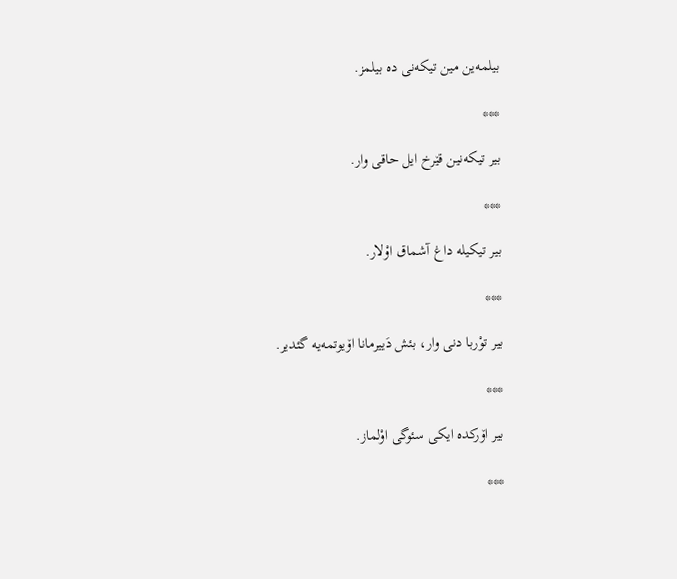بیلمه‌ین مین تیکه‌نی ده بیلمز.

***

بیر تیکه‌نین قێرخ ایل حاقی وار.

***

بیر تیکیله داغ آشماق اوْلار.

***

بیر توْربا دنی وار، بئش دَ‌ییرمانا اۆیوتمه‌یه گئدیر.

***

بیر اۆرکده ایکی سئوگی اوْلماز.

***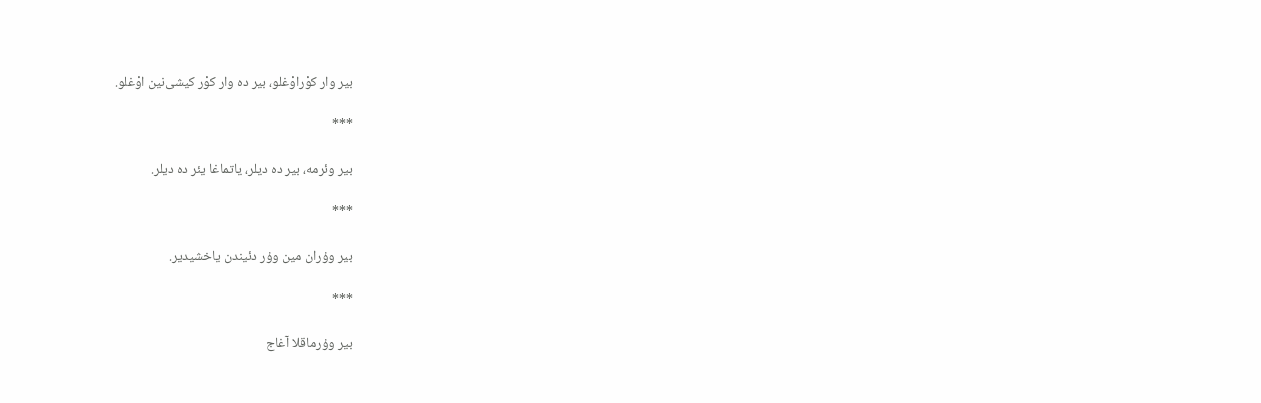بیر وار کوْر‌اوْغلو، بیر ده وار کوْر کیشی‌نین اوْغلو.

***

بیر وئرمه، بیر ده دیلر، یاتماغا یئر ده دیلر.

***

بیر وۇران مین وۇر دئیندن یاخشیدیر.

***

بیر وۇرماقلا آغاج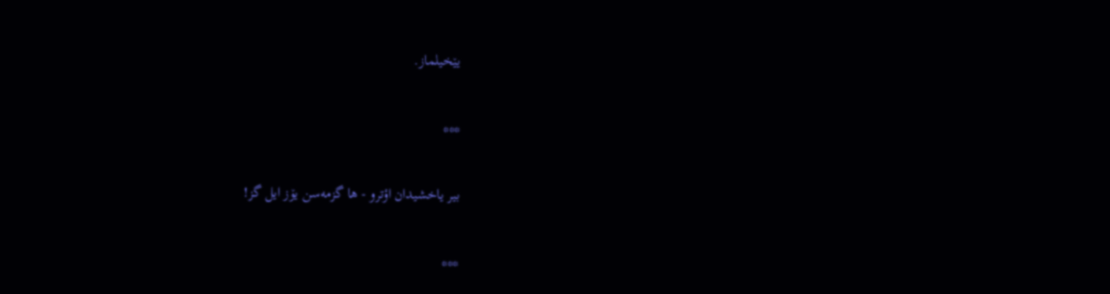یێخیلماز.

***

بیر یاخشیدان اؤترو - ها گزمه‌سن یۆز ایل گز!

***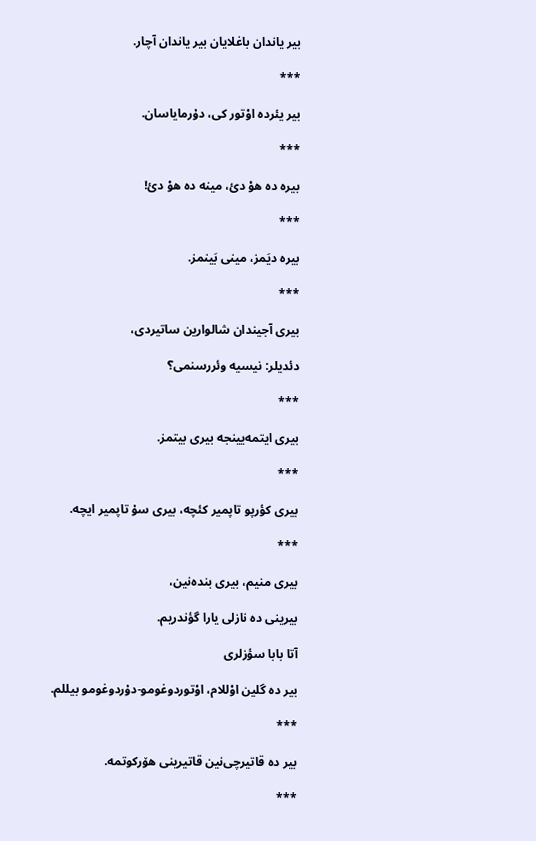بیر یاندان باغلایان بیر یاندان آچار.

***

بیر یئرده اوْتور کی، دۇرمایاسان.

***

بیره ده هوْ دئ، مینه ده هوْ دئ!

***

بیره دیَمز، مینی بَینمز.

***

بیری آجیندان شالوارین ساتیردی،

دئدیلر: نیسیه وئررسنمی؟

***

بیری ایتمه‌یینجه بیری بیتمز.

***

بیری کؤرپو تاپمیر کئچه، بیری سۇ تاپمیر ایچه.

***

بیری منیم، بیری بنده‌نین،

بیرینی ده نازلی یارا گؤندریم.

آتا بابا سؤزلری

بیر ده گلین اوْللام، اوْتوردوغومو-دۇردوغومو بیللم.

***

بیر ده قاتیرچی‌نین قاتیرینی هۆرکوتمه.

***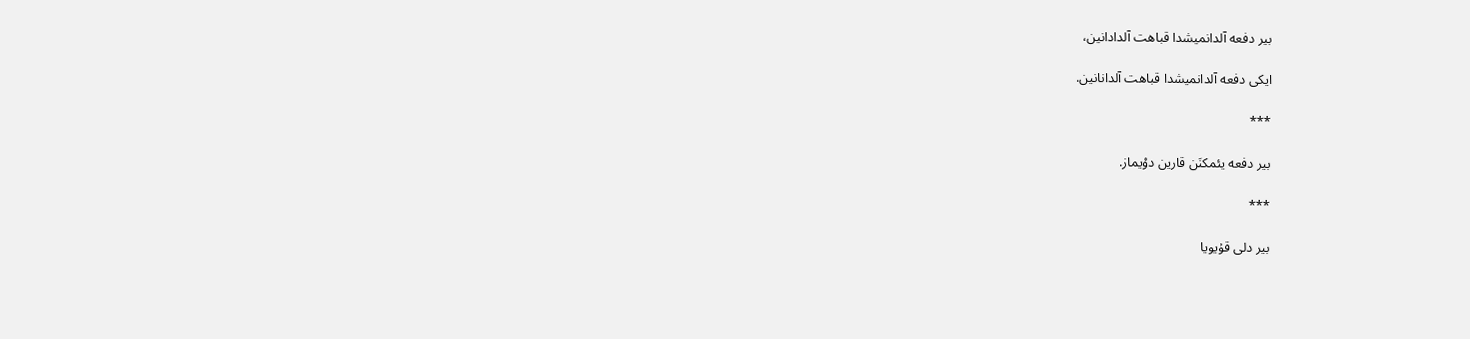بیر دفعه‌‌ آلدانمیشدا قباهت آلدادانین،

ایکی دفعه‌‌ آلدانمیشدا قباهت آلدانانین.

***

بیر دفعه‌‌ یئمکنَن قارین دوْیماز.

***

بیر دلی قۇیویا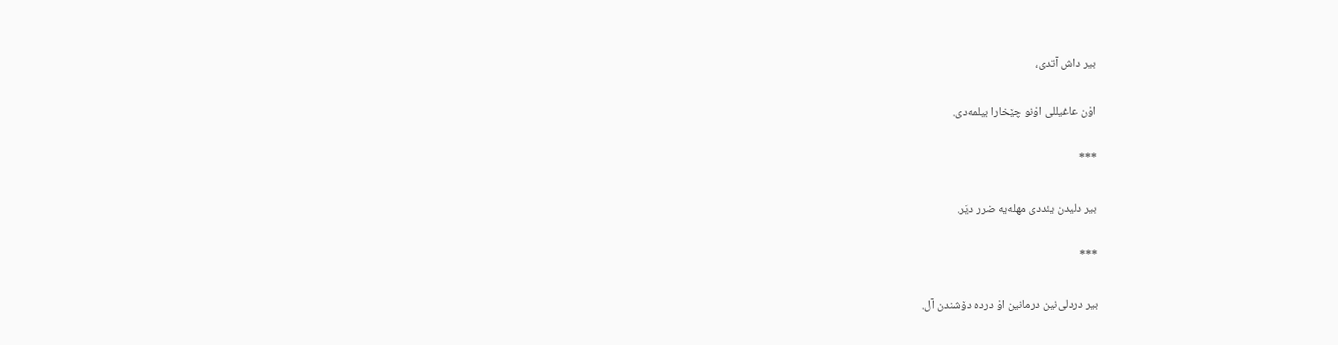بیر داش آتدی،

اوْن عاغیللی اوْنو چێخارا بیلمه‌دی.

***

بیر دلیدن یئددی مهله‌یه ضرر دیَر.

***

بیر دردلی‌نین درمانین اوْ درده دۆشندن آل.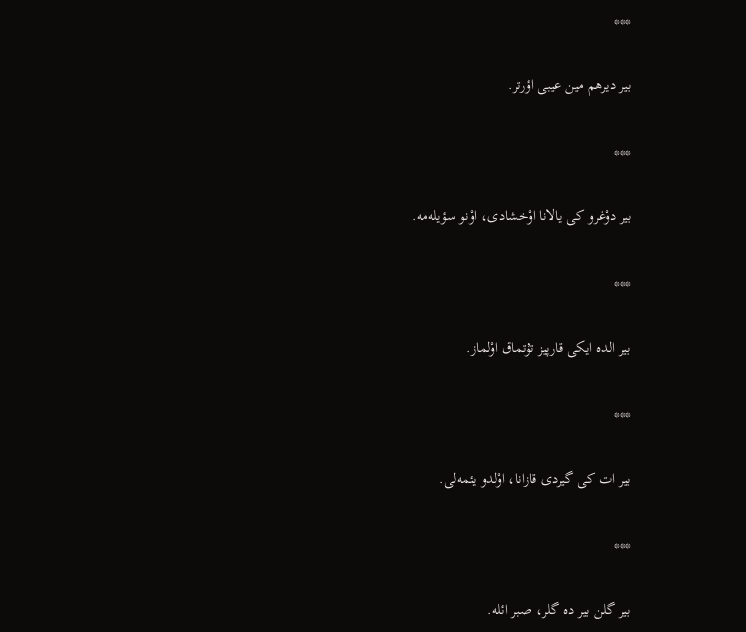***

بیر دیرهم مین عیبی اؤرتر.

***

بیر دوْغرو کی یالانا اوْخشادی، اوْنو سؤیله‌مه.

***

بیر الده ایکی قارپیز تۇتماق اوْلماز.

***

بیر ات کی گیردی قازانا، اوْلدو یئمه‌لی.

***

بیر گلن بیر ده گلر، صبر ائله.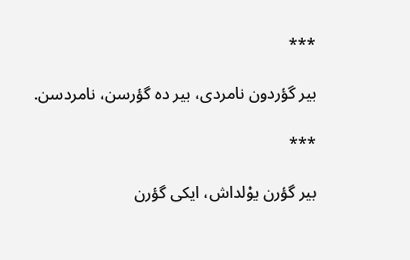***

بیر گؤردون نامردی، بیر ده گؤرسن، نامردسن.

***

بیر گؤرن یوْلداش، ایکی گؤرن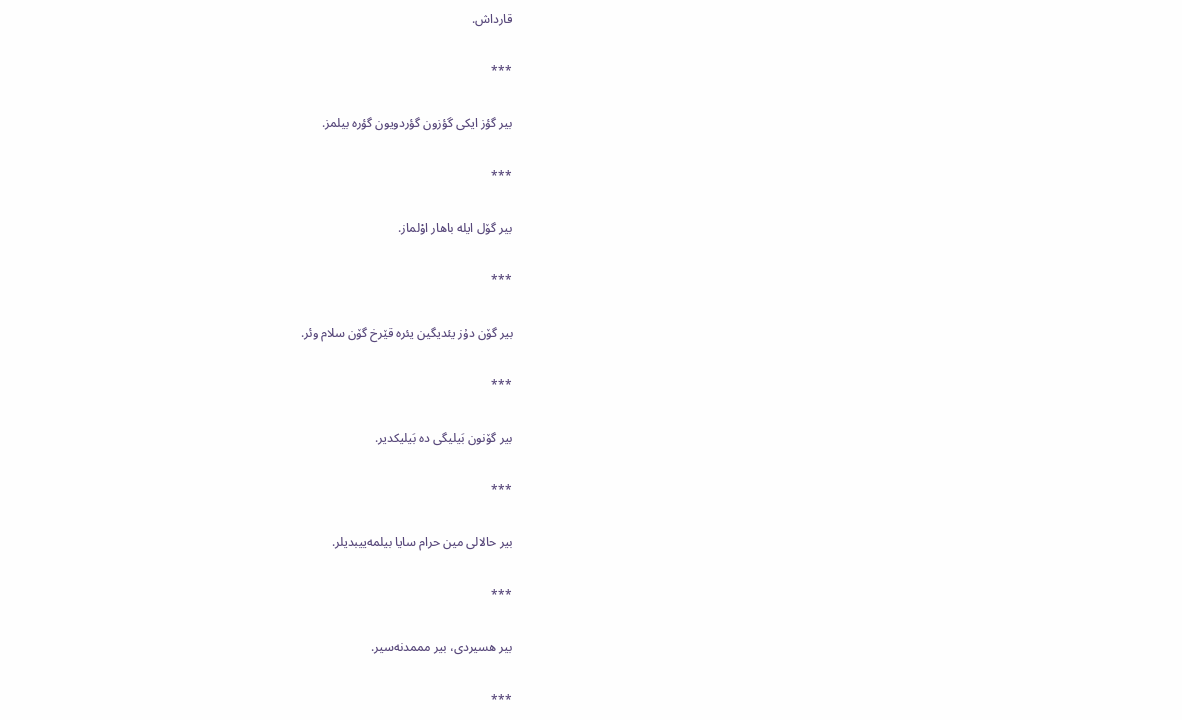قارداش.

***

بیر گؤز ایکی گؤزون گؤردویون گؤره بیلمز.

***

بیر گۆل ایله باهار اوْلماز.

***

بیر گۆن دۇز یئدیگین یئره قێرخ گۆن سلام وئر.

***

بیر گۆنون بَیلیگی ده بَیلیکدیر.

***

بیر حالالی مین حرام سایا بیلمه‌ییبدیلر.

***

بیر هسیردی، بیر مممدنه‌سیر.

***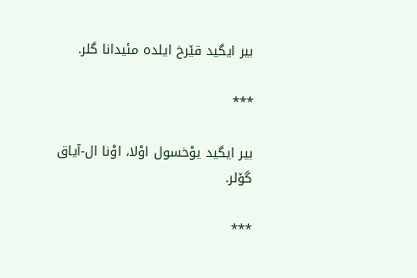بیر ایگید قێرخ ایلده مئیدانا گلر.

***

بیر ایگید یوْخسول اوْلا، اوْنا ال-آیاق گۆلر.

***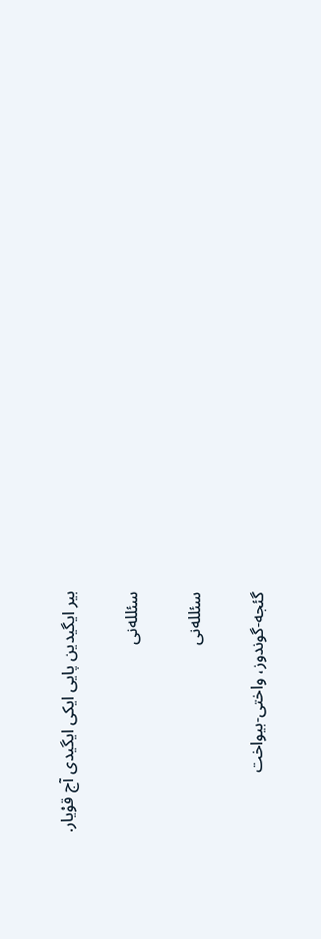بیر ایگیدین پایی ایکی ایگیدی آج قوْیار.

سئلله‌نی

سئلله‌نی

گئجه-گوندوز، واختی-بیواخت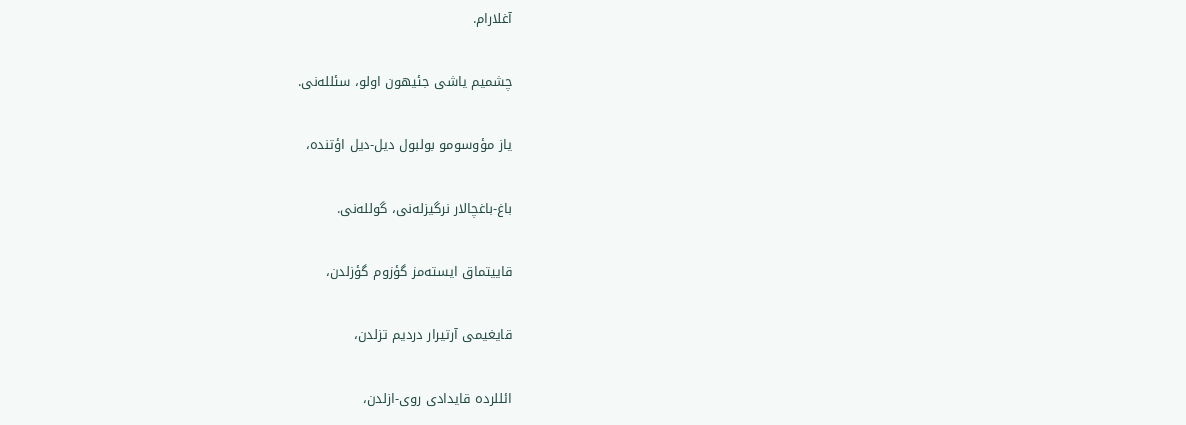آغلارام.

چشمیم یاشی جئیهون اولو، سئلله‌نی.

یاز مؤوسومو بولبول دیل-دیل اؤتنده،

باغ-باغچالار نرگیزله‌نی، گولله‌نی.

قاییتماق ایسته‌مز گؤزوم گؤزلدن،

قایغیمی آرتیرار دردیم تزلدن،

ائللرده قایدادی روی-ازلدن،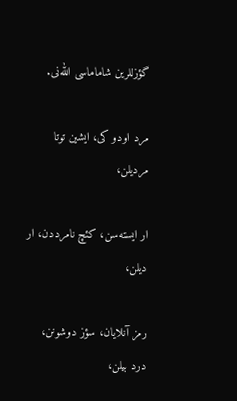گؤزللرین شاماماسی الله‌نی.

مرد اودو کی، ایشین توتا مردیلن،

ار ایسته‌سن، کئچ نامرددن، ار دیلن،

رمز آنلایان، سؤز دوشونن، درد بیلن،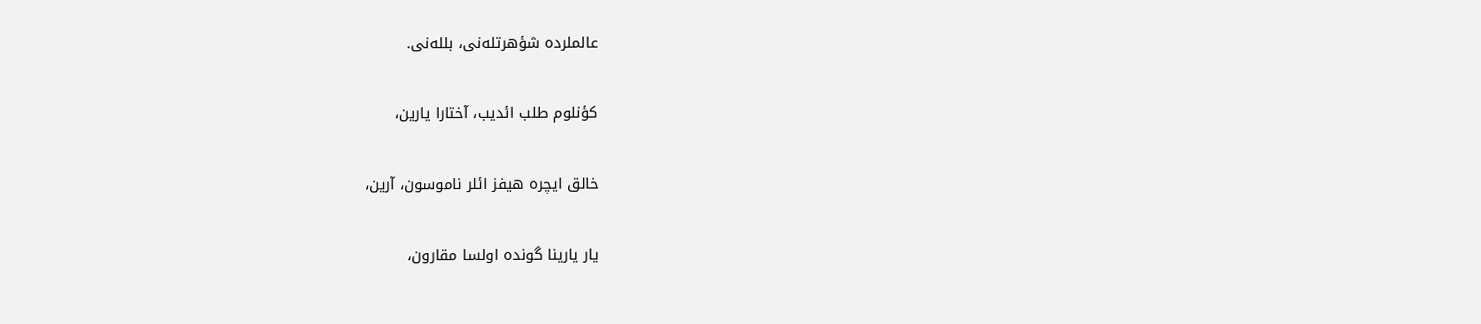عالملرده شؤهرتله‌نی، بلله‌نی.

کؤنلوم طلب ائدیب، آختارا یارین،

خالق ایچره هیفز ائلر ناموسون، آرین،

یار یارینا گونده اولسا مقارون،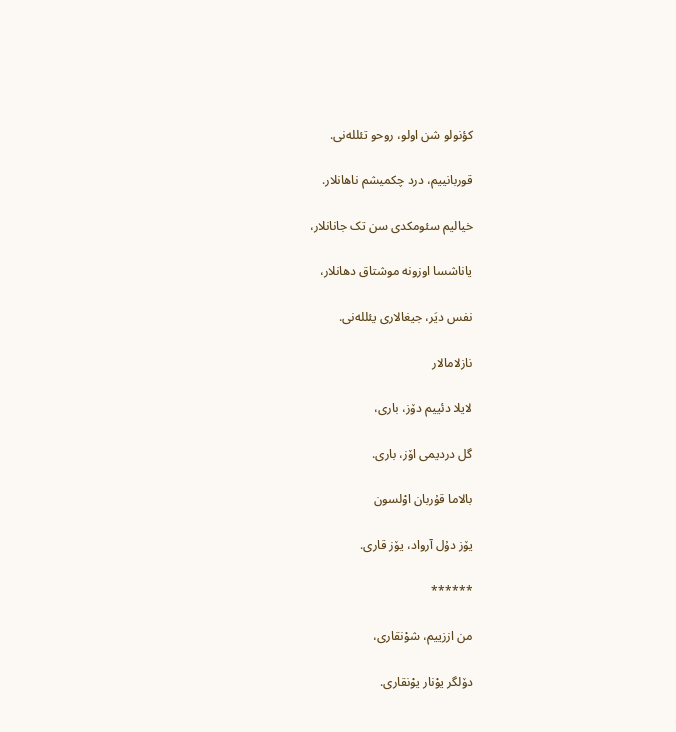کؤنولو شن اولو، روحو تئلله‌نی.

قوربانییم، درد چکمیشم ناهانلار.

خیالیم سئومکدی سن تک جانانلار،

یاناشسا اوزونه موشتاق دهانلار،

نفس دیَر، جیغالاری یئلله‌نی.

نازلامالار

لایلا دئییم دۆز، باری،

گل دردیمی اۆز، باری.

بالاما قۇربان اوْلسون

یۆز دۇل آرواد، یۆز قاری.

******

من اززییم، شوْنقاری،

دۆلگر یوْنار یوْنقاری.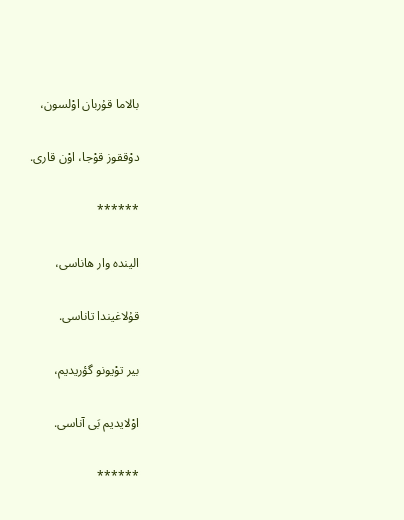بالاما قۇربان اوْلسون،

دوْققوز قوْجا، اوْن قاری.

******

الینده وار هاناسی،

قۇلاغیندا تاناسی.

بیر توْیونو گؤریدیم،

اوْلایدیم بَی آناسی.

******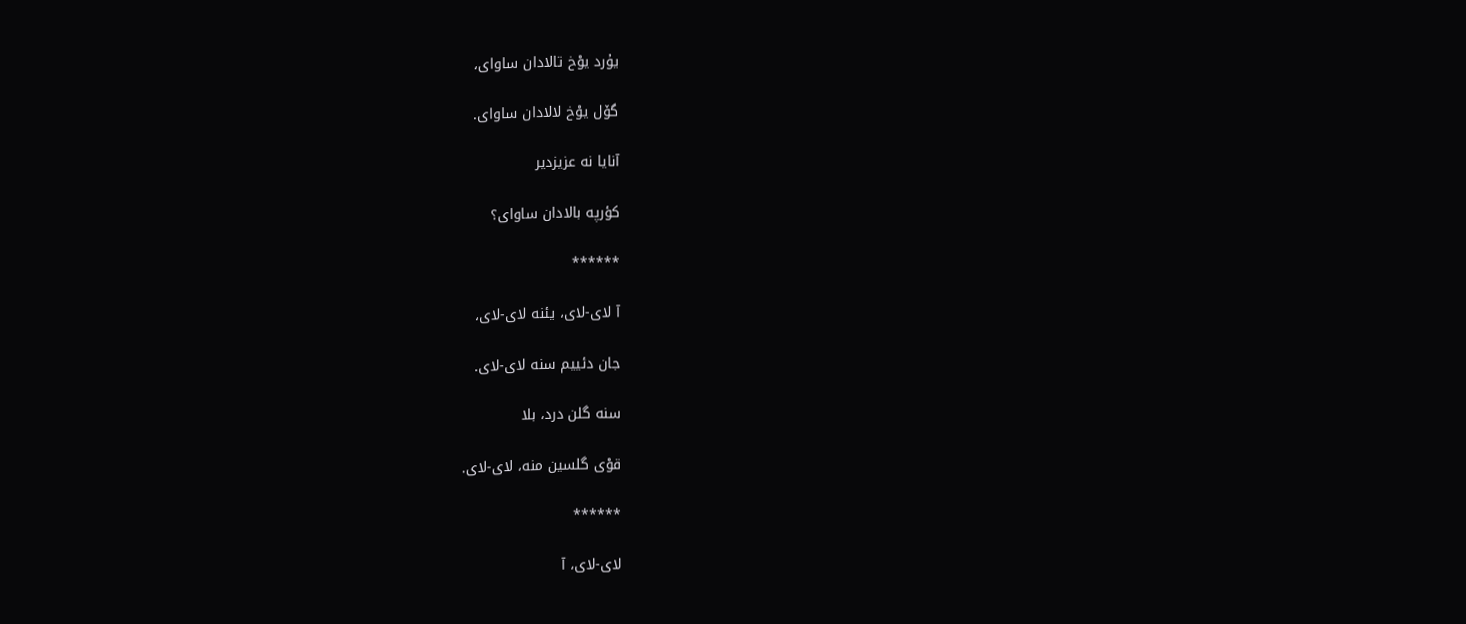یۇرد یوْخ تالادان ساوای،

گۆل یوْخ لالادان ساوای.

آنایا نه عزیزدیر

کؤرپه بالادان ساوای؟

******

آ لای-لای، یئنه لای-لای،

جان دئییم سنه لای-لای.

سنه گلن درد، بلا

قوْی گلسین منه، لای-لای.

******

لای-لای، آ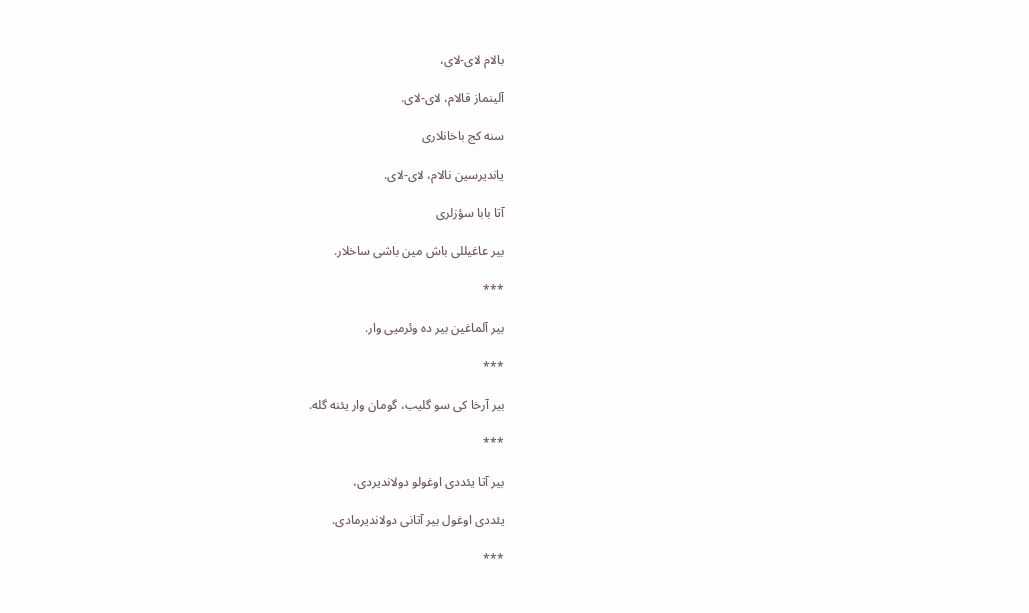بالام لای-لای،

آلینماز قالام، لای-لای.

سنه کج باخانلاری

یاندیرسین نالام، لای-لای.

آتا بابا سؤزلری

بیر عاغیللی باش مین باشی ساخلار.

***

بیر آلماغین بیر ده وئرمیی وار.

***

بیر آرخا کی سو گلیب، گومان وار یئنه گله.

***

بیر آتا یئددی اوغولو دولاندیردی،

یئددی اوغول بیر آتانی دولاندیرمادی.

***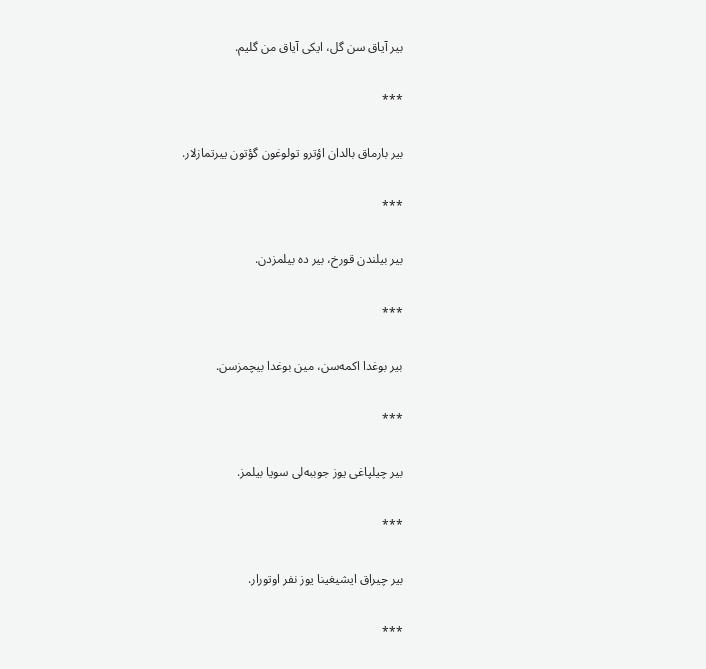بیر آیاق سن گل، ایکی آیاق من گلیم.

***

بیر بارماق بالدان اؤترو تولوغون گؤتون ییرتمازلار.

***

بیر بیلندن قورخ، بیر ده بیلمزدن.

***

بیر بوغدا اکمه‌سن، مین بوغدا بیچمزسن.

***

بیر چیلپاغی یوز جوببه‌لی سویا بیلمز.

***

بیر چیراق ایشیغینا یوز نفر اوتورار.

***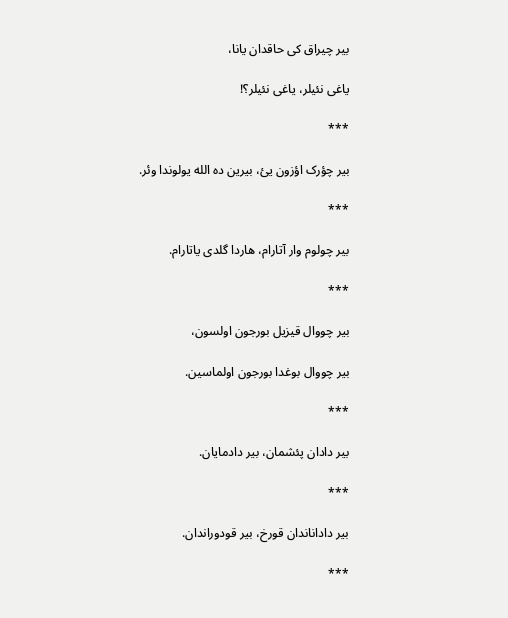بیر چیراق کی حاقدان یانا،

یاغی نئیلر، یاغی نئیلر؟!

***

بیر چؤرک اؤزون یئ، بیرین ده الله یولوندا وئر.

***

بیر چولوم وار آتارام، هاردا گلدی یاتارام.

***

بیر چووال قیزیل بورجون اولسون،

بیر چووال بوغدا بورجون اولماسین.

***

بیر دادان پئشمان، بیر دادمایان.

***

بیر داداناندان قورخ، بیر قودوراندان.

***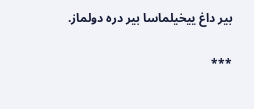بیر داغ ییخیلماسا بیر دره دولماز.

***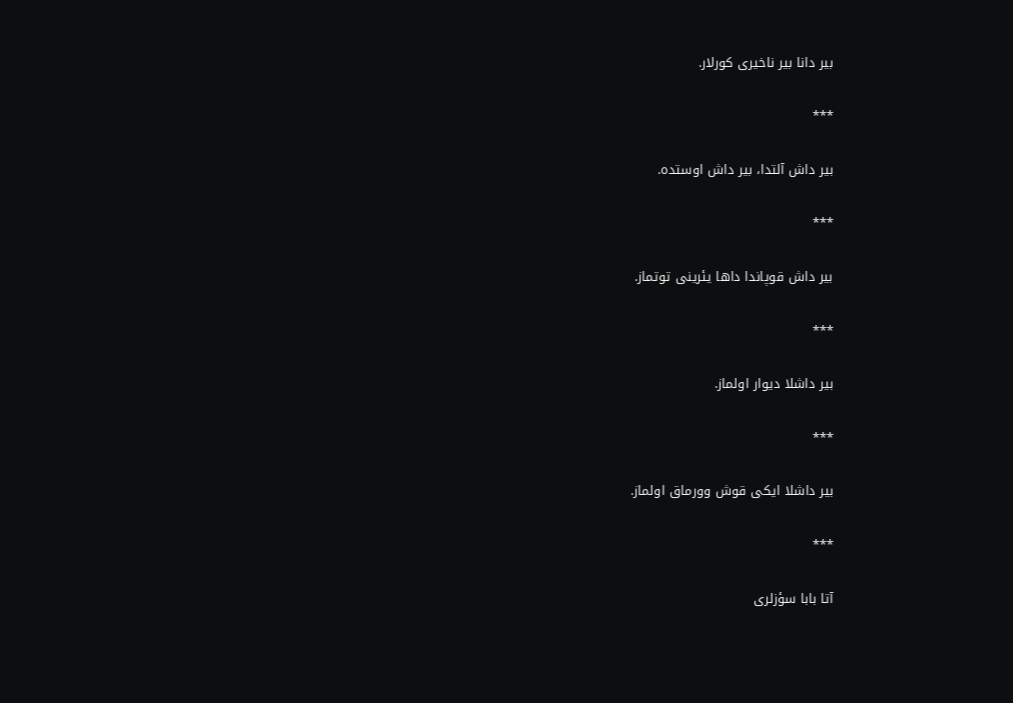بیر دانا بیر ناخیری کورلار.

***

بیر داش آلتدا، بیر داش اوستده.

***

بیر داش قوپاندا داها یئرینی توتماز.

***

بیر داشلا دیوار اولماز.

***

بیر داشلا ایکی قوش وورماق اولماز.

***

آتا بابا سؤزلری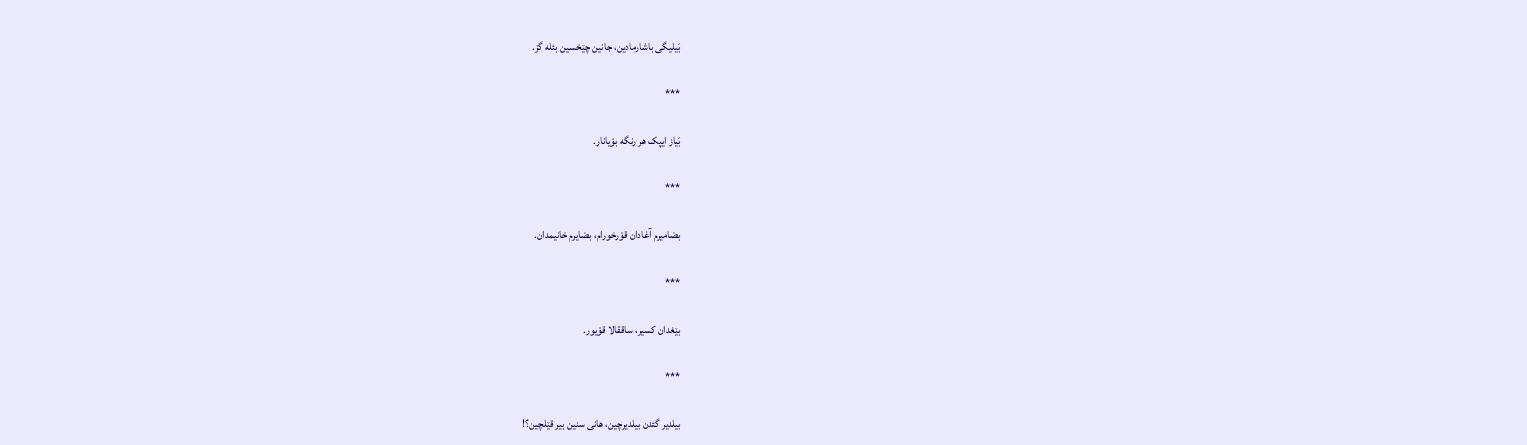بَیلیگی باشارمادین، جانین چێخسین بئله گز.

***

بَیاز ایپک هر رنگه بوْیانار.

***

بضامیرم آغادان قوْرخورام، بضایرم خانیمدان.

***

بێغدان کسیر، ساققالا قوْیور.

***

بیلدیر گئدن بیلدیرچین، هانی سنین بیر قێلچین؟!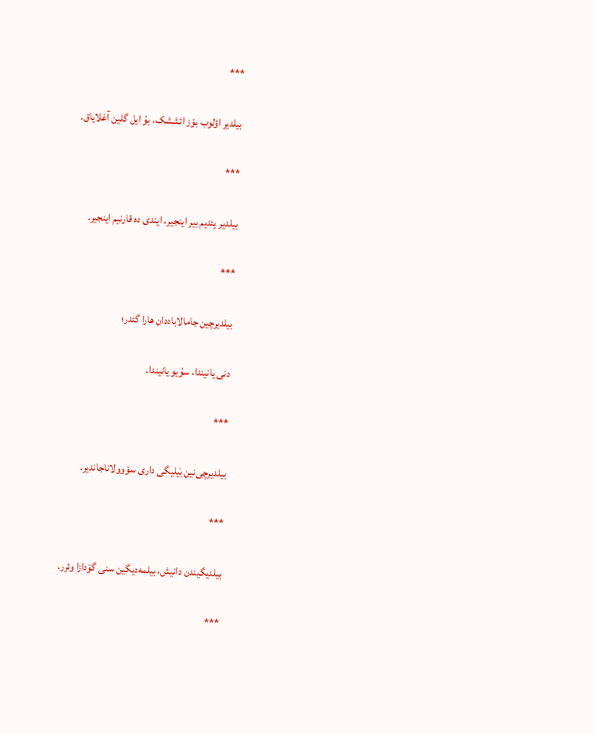***

بیلدیر اؤلوب بوْز ائششک، بۇ ایل گلین آغلایاق.

***

بیلدیر یئدیم بیر اینجیر، ایندی ده قارنیم اینجیر.

***

بیلدیرچین جامالاباددان هارا گئدر؛

دنی یانیندا، سۇیو یانیندا.

***

بیلدیرچی‌نین بَیلیگی داری سوْوولاناجاندیر.

***

بیلدیگیندن دانیش، بیلمه‌دیگین سنی گۆدازا وئرر.

***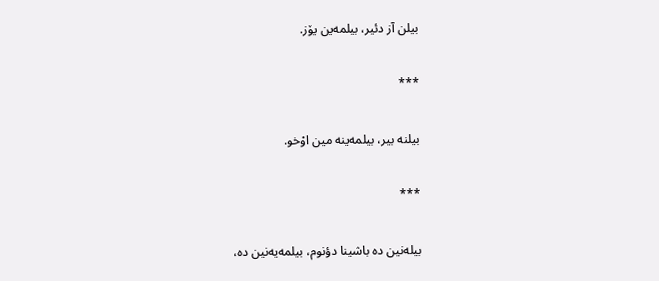بیلن آز دئیر، بیلمه‌ین یۆز.

***

بیلنه بیر، بیلمه‌ینه مین اوْخو.

***

بیله‌نین ده باشینا دؤنوم، بیلمه‌یه‌نین ده،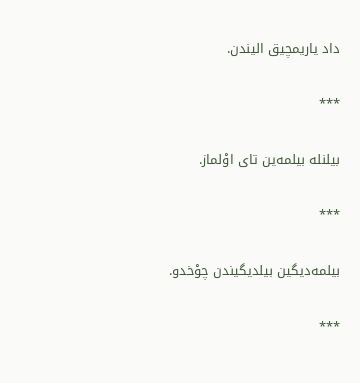داد یاریمچیق الیندن.

***

بیلنله بیلمه‌ین تای اوْلماز.

***

بیلمه‌دیگین بیلدیگیندن چوْخدو.

***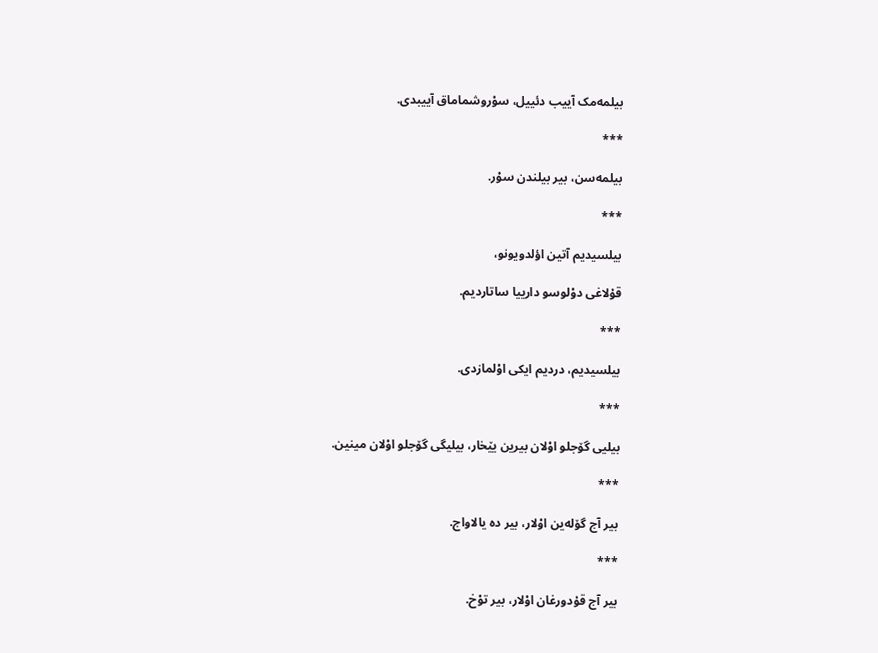بیلمه‌مک آییب دئییل، سوْروشماماق آییبدی.

***

بیلمه‌سن، بیر بیلندن سوْر.

***

بیلسیدیم آتین اؤلدویونو،

قۇلاغی دوْلوسو دارییا ساتاردیم.

***

بیلسیدیم، دردیم ایکی اوْلمازدی.

***

بیلیی گۆجلو اوْلان بیرین یێخار، بیلیگی گۆجلو اوْلان مینین.

***

بیر آج گۆله‌ین اوْلار، بیر ده یالاواج.

***

بیر آج قۇدورغان اوْلار، بیر توْخ.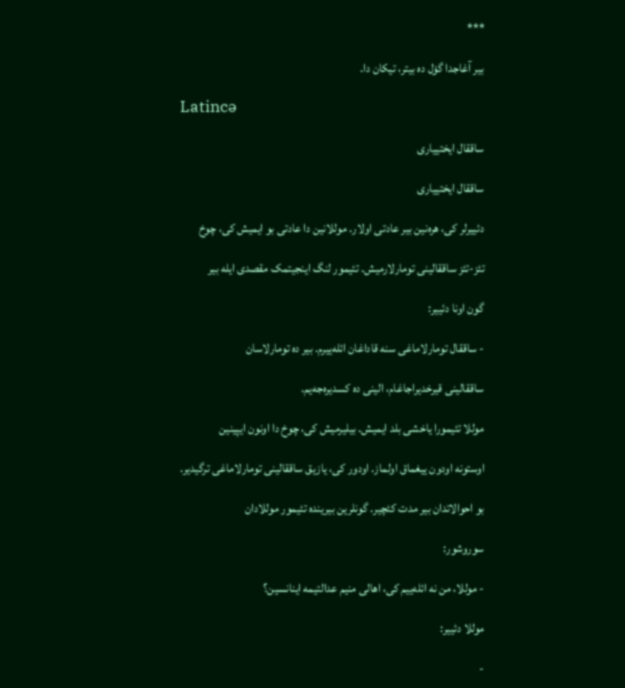***

بیر آغاجدا گۆل ده بیتر، تیکان دا.

Latincə

ساققال ایختییاری

ساققال ایختییاری

دئییرلر کی، هره‌نین بیر عادتی اولار. موللانین دا عادتی بو ایمیش کی، چوخ

تئز-تئز ساققالینی تومارلارمیش. تئیمور لنگ اینجیتمک مقصدی ایله بیر

گون اونا دئییر:

- ساققال تومارلاماغی سنه قاداغان ائله‌ییرم. بیر ده تومارلاسان

ساققالینی قیرخدیراجاغام، الینی ده کسدیره‌جه‌یم.

موللا تئیمورا یاخشی بلد ایمیش. بیلیرمیش کی، چوخ دا اونون ایپینین

اوستونه اودون ییغماق اولماز. اودور کی، یازیق ساققالینی تومارلاماغی ترگیدیر.

بو احوالاتدان بیر مدت کئچیر. گونلرین بیرینده تئیمور موللادان

سوروشور:

- موللا، من نه ائله‌ییم کی، اهالی منیم عدالتیمه اینانسین؟

موللا دئییر:

-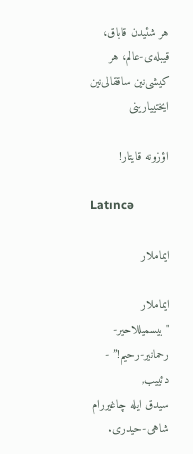هر شئیدن قاباق، قیبله‌ی-عالم، هر کیشی‌نین ساققالی‌نین ایختییارینی

اؤزونه قایتار!

Latıncə

ایماملار

ایماملار
" بیسمیللاحیر-رحمانیر-رحیم!” - دئییب,
سیدق ایله چاغیررام شاهی-حیدری.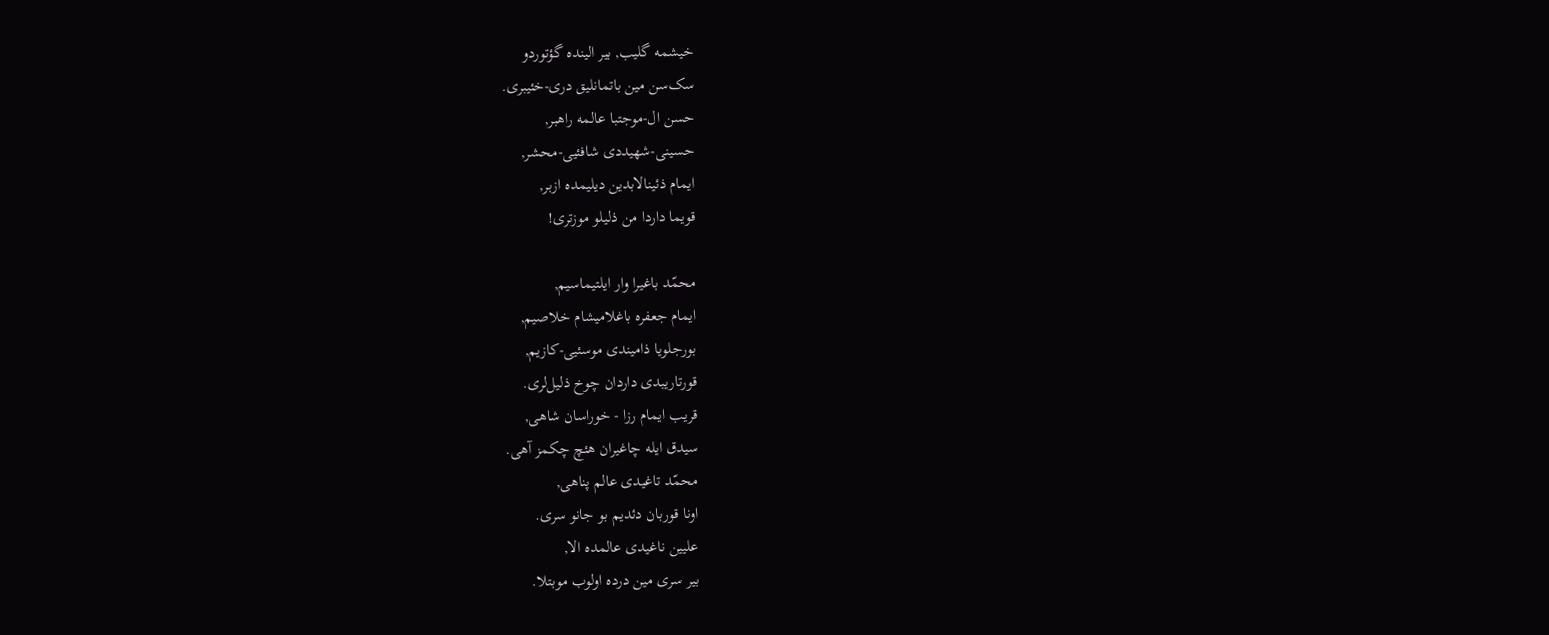خیشمه گلیب, بیر الینده گؤتوردو
سک‌سن مین باتمانلیق دری-خئیبری.
حسن ال-موجتبا عالمه راهبر,
حسینی-شهیددی شافئیی-محشر,
ایمام ذئینالابدین دیلیمده ازبر,
قویما داردا من ذلیلو موزتری!

محمّد باغیرا وار ایلتیماسیم,
ایمام جعفره باغلامیشام خلاصیم,
بورجلویا ذامیندی موسئیی-کازیم,
قورتاریبدی دار‌دان چوخ ذلیل‌لری.
قریب ایمام رزا - خوراسان شاهی,
سیدق ایله چاغیران هئچ چکمز آهی.
محمّد تاغیدی عالم پناهی,
اونا قوربان دئدیم بو جانو سری.
علیین ناغیدی عالمده الا,
بیر سری مین درده اولوب موبتلا.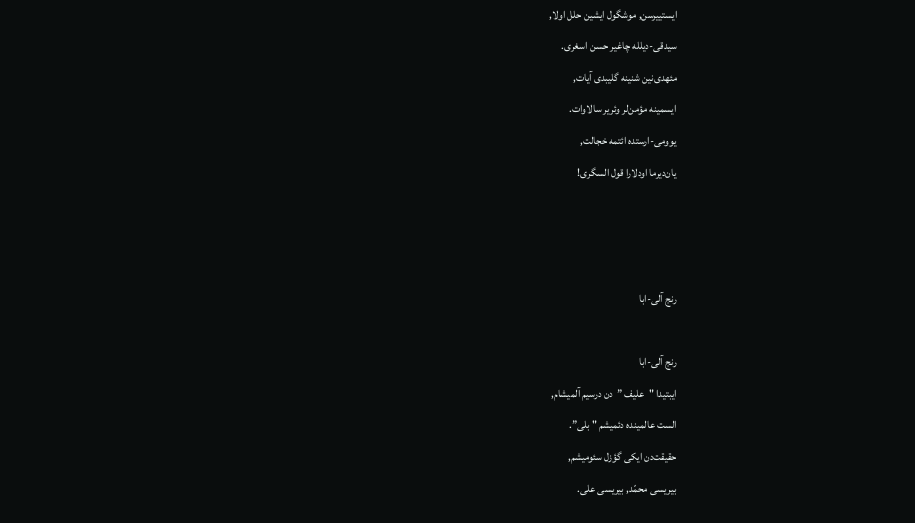ایستییر‌سن, موشگول ایشین حلل اولا,
سیدقی-دیلله چاغیر حسن اسغری.
مئهدی‌نین شنینه گلیبدی آیات,
ایسمینه مؤمن‌لر وئریر سالاوات.
یوومی-ارستده ائتمه خجالت,
یان‌دیرما اودلارا قول السگری!



رنج آلی-ابا

رنج آلی-ابا
ایبتیدا "  علیف ”دن درسیم آلمیشام,
الست عالمینده دئمیشم " بلی”.
حقیقت‌دن ایکی گؤزل سئومیشم,
بیریسی محمّد, بیریسی علی.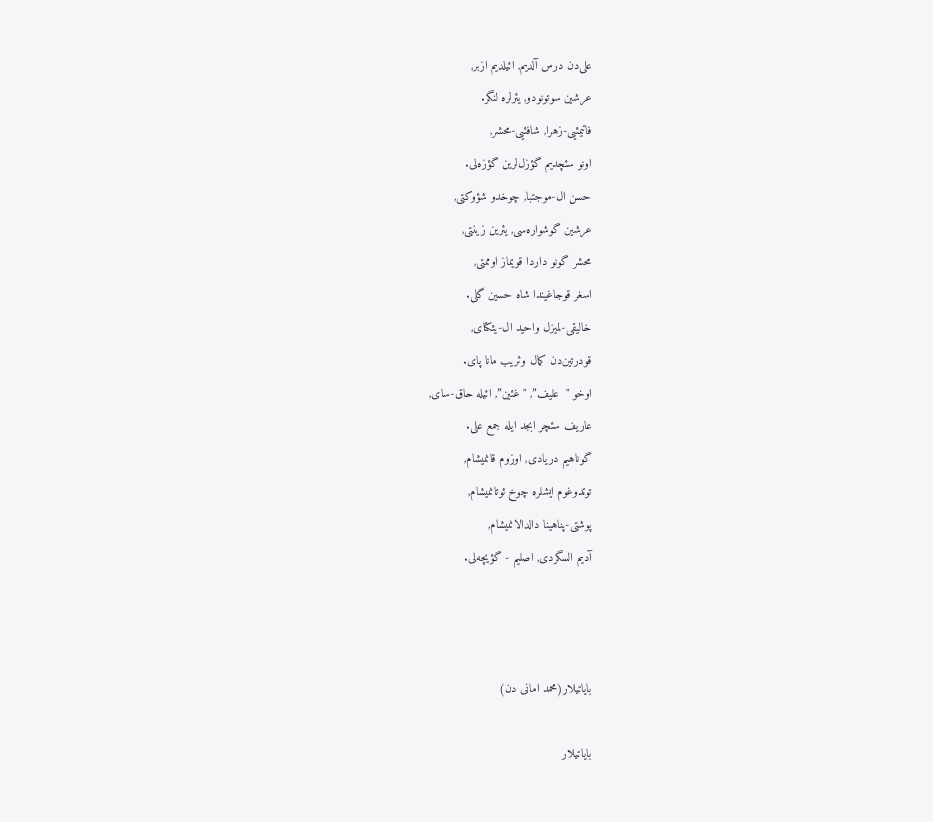علی‌دن درس آلدیم, ائیلدیم ازبر,
عرشین سوتونودو, یئر‌لره لنگر.
فاتیمئیی-زهرا, شافئیی-محشر,
اونو سئچدیم گؤزل‌لرین گؤزه‌لی.
حسن ال-موجتبا, چوخدو شؤوکتی,
عرشین گوشواره‌سی, یئرین زینتی,
محشر گونو داردا قویماز اوممتی,
اسغر قوجاغیندا شاه حسین گلی.
خالیقی-لمیزل واحید ال-یئکتای,
قودرتین‌دن کمال وئریب مانا پای.
اوخو "  علیف”, " غئین”, ائیله حاق-سای,
عاریف سئچر ابجد ایله جمع علی.
گوناهیم دریادی, اوزوم قانمیشام,
توتدوغوم ایشلره چوخ ئوتانمیشام,
پوشتی-پناهینا دالدالانمیشام,
آدیم السگردی, اصلیم - گؤیچه‌لی.



بایاتیلار(محمد امانی دن)

بایاتیلار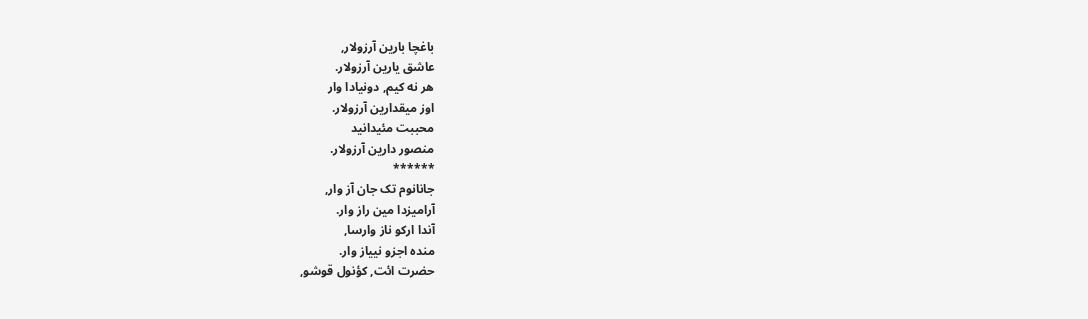باغچا بارین آرزو‌لار,
عاشق یارین آرزو‌لار.
هر نه کیم, دونیادا وار
اوز میقدارین آرزو‌لار.
محببت مئیدانید
منصور دارین آرزو‌لار.
******
جانانوم تک جان آز وار,
آرامیزدا مین راز وار.
آندا ارکو ناز وارسا,
منده اجزو نییاز وار.
حضرت ائت, کؤنول قوشو,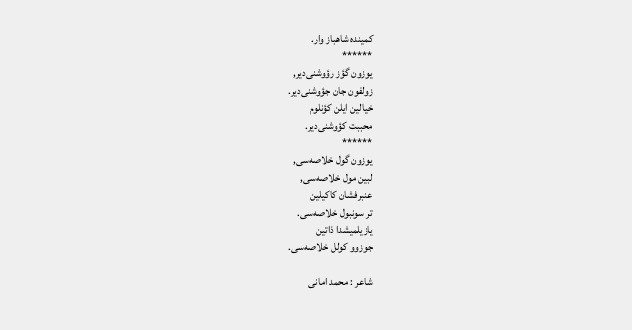کمینده شاهباز وار.
******
یوزون گؤز رؤوشنی‌دیر,
زولفون جان جؤوشنی‌دیر.
خیالین ایلن کؤنلوم
محببت کؤوشنی‌دیر.
******
یوزون گول خلاصه‌سی,
لبین مول خلاصه‌سی,
عنبرفشان کاکیلین
تر سونبول خلاصه‌سی.
یازیلمیشدا ذاتین
جوزوو کولل خلاصه‌سی.

شاعر : محمد امانی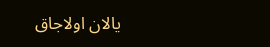یالان اولاجاق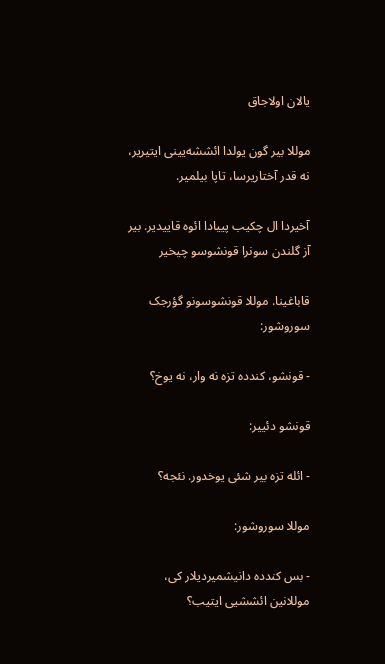یالان اولاجاق

موللا بیر گون یولدا ائششه‌یینی ایتیریر، نه قدر آختاریرسا، تاپا بیلمیر.

آخیردا ال چکیب پییادا ائوه قاییدیر. بیر آز گلندن سونرا قونشوسو چیخیر

قاباغینا. موللا قونشوسونو گؤرجک سوروشور:

- قونشو، کندده تزه نه وار، نه یوخ؟

قونشو دئییر:

- ائله تزه بیر شئی یوخدور. نئجه؟

موللا سوروشور:

- بس کندده دانیشمیردیلار کی، موللانین ائششیی ایتیب؟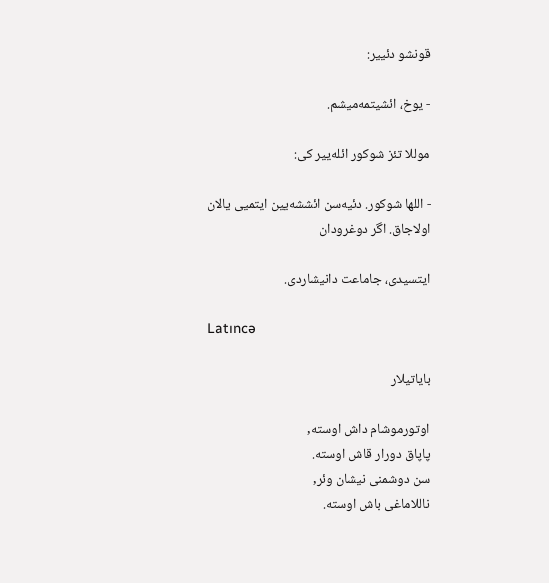قونشو دئییر:

- یوخ، ائشیتمه‌میشم.

موللا تئز شوکور ائله‌ییر کی:

- اللها شوکور. دئیه‌سن ائششه‌یین ایتمیی یالان اولاجاق. اگر دوغرودان

ایتسیدی، جاماعت دانیشاردی.

Latıncə

بایاتیلار

اوتورموشام داش اوسته,
پاپاق دورار قاش اوسته.
سن دوشمنی نیشان وئر,
ناللاماغی باش اوسته.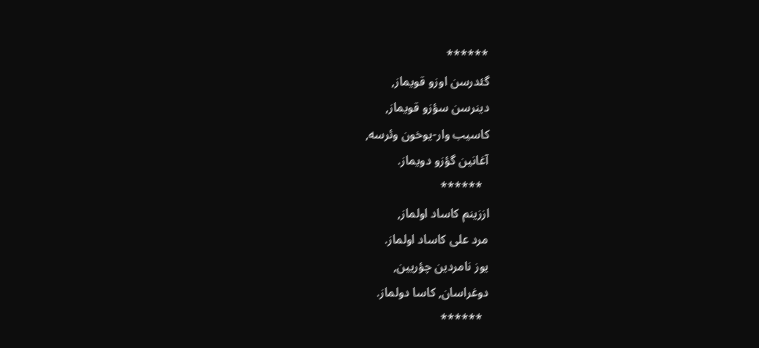******
گئدر‌سن اوزو قویماز,
دینر‌سن سؤزو قویماز,
کاسیب وار-یوخون وئرسه,
آغانین گؤزو دویماز.
  ******
اززینم کاساد اولماز,
مرد علی کاساد اولماز.
یوز نامردین چؤریین,
دوغراسان, کاسا دولماز.
  ******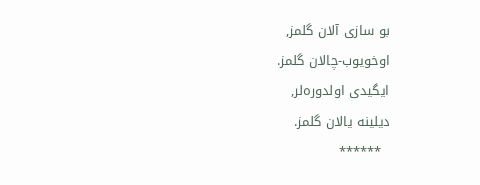بو سازی آلان گلمز,
اوخویوب-چالان گلمز.
ایگیدی اولدوره‌لر,
دیلینه یالان گلمز.
  ******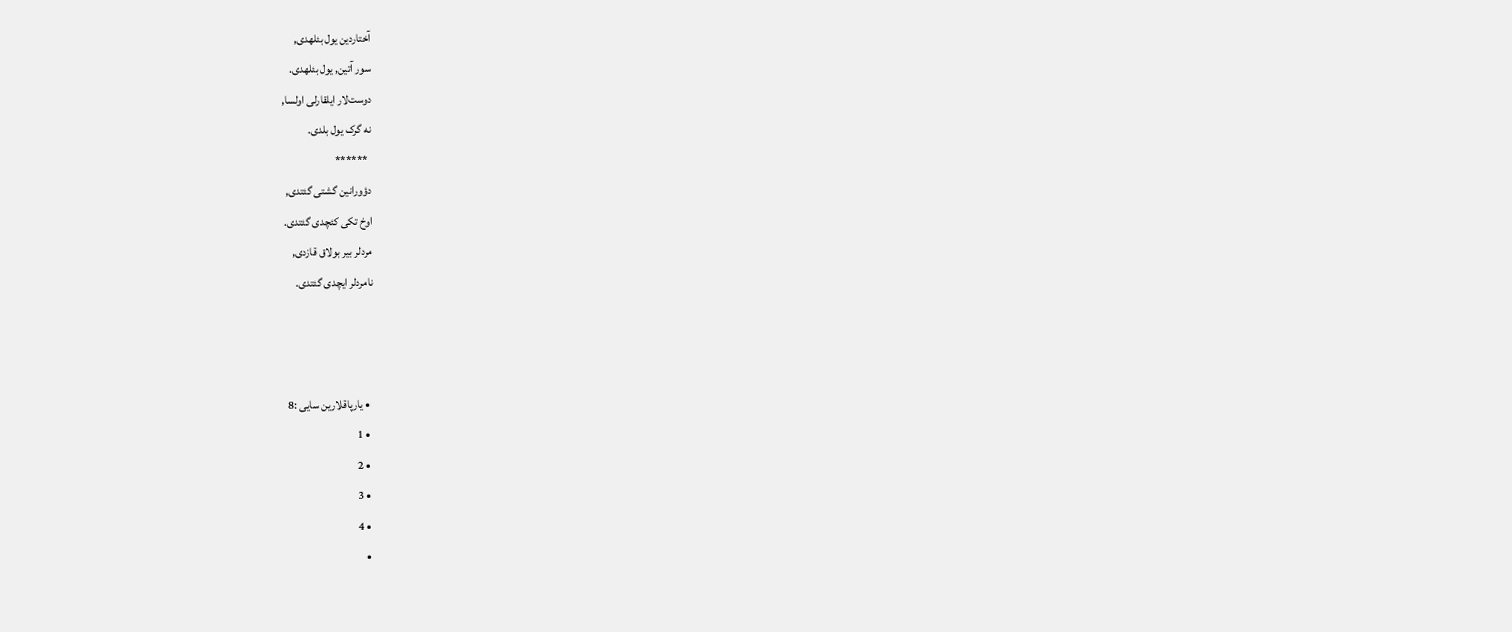آختاردین یول بئلهدی,
سور آتین, یول بئلهدی.
دوست‌لار ایلقار‌لی اولسا,
نه گرک یول بلدی.
  ******
دؤورانین گشتی گئتدی,
اوخ تکی کئچدی گئتدی.
مرد‌لر بیر بولاق قازدی,
نامرد‌لر ایچدی گئتدی.



  • یارپاقلارین سایی :8
  • 1
  • 2
  • 3
  • 4
  •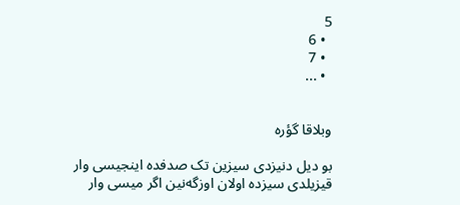5
  • 6
  • 7
  • ...


وبلاقا گؤره

بو دیل دنیزدی سیزین تک صدفده اینجیسی وار
قیزیلدی سیزده اولان اوزگه‌نین اگر میسی وار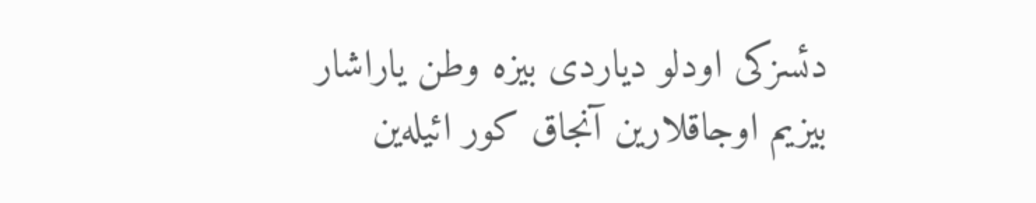دئسزکی اودلو دیاردی بیزه وطن یاراشار
بیزیم اوجاقلارین آنجاق کور ائیله‌ین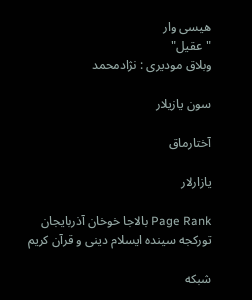هیسی وار
"عقیل"
وبلاق مودیری : نژادمحمد

سون یازیلار

آختارماق

یازارلار

Page Rank بالاجا خوخان آذربایجان تورکجه سینده ایسلام دینی و قرآن کریم

شبکه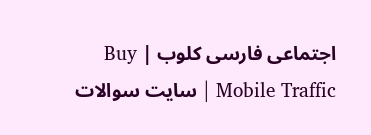اجتماعی فارسی کلوب | Buy Mobile Traffic | سایت سوالات